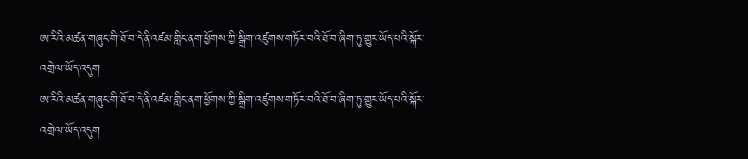ཨ་རིའི་མཚན་གཞུང་གི་ཐོ་བ་དེ་ནི་འཛམ་གླིང་ནག་ཕྱོགས་ཀྱི་སྒྲིག་འཛུགས་གཏོར་བའི་ཐོ་བ་ཞིག་ཏུ་གྱུར་ཡོད་པའི་སྐོར་འགྲེལ་ཡོད་འདུག
ཨ་རིའི་མཚན་གཞུང་གི་ཐོ་བ་དེ་ནི་འཛམ་གླིང་ནག་ཕྱོགས་ཀྱི་སྒྲིག་འཛུགས་གཏོར་བའི་ཐོ་བ་ཞིག་ཏུ་གྱུར་ཡོད་པའི་སྐོར་འགྲེལ་ཡོད་འདུག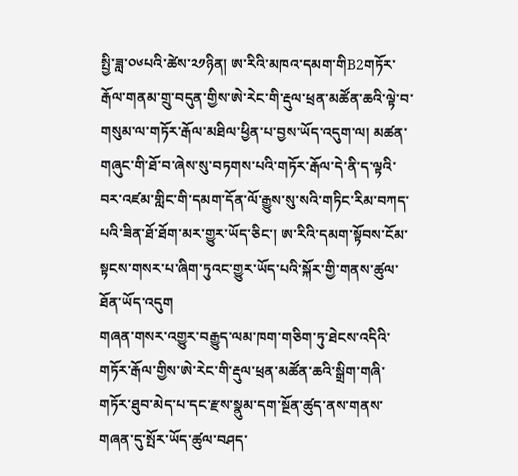སྤྱི་ཟླ་༠༦པའི་ཚེས་༢༡ཉིན། ཨ་རིའི་མཁའ་དམག་གིB2གཏོར་རྒོལ་གནམ་གྲུ་བདུན་གྱིས་ཨེ་རེང་གི་རྡུལ་ཕྲན་མཚོན་ཆའི་ལྟེ་བ་གསུམ་ལ་གཏོར་རྒོལ་མཐིལ་ཕྱིན་པ་བྱས་ཡོད་འདུག་ལ། མཚན་གཞུང་གི་ཐོ་བ་ཞེས་སུ་བཏགས་པའི་གཏོར་རྒོལ་དེ་ནི་ད་ལྟའི་བར་འཛམ་གླིང་གི་དམག་དོན་ལོ་རྒྱུས་སུ་སའི་གཏིང་རིམ་བཀད་པའི་ཟིན་ཐོ་ཐོག་མར་གྱུར་ཡོད་ཅིང་། ཨ་རིའི་དམག་སྟོབས་ངོམ་སྟངས་གསར་པ་ཞིག་ཏུའང་གྱུར་ཡོད་པའི་སྐོར་གྱི་གནས་ཚུལ་ཐོན་ཡོད་འདུག
གཞན་གསར་འགྱུར་བརྒྱུད་ལམ་ཁག་གཅིག་ཏུ་ཐེངས་འདིའི་གཏོར་རྒོལ་གྱིས་ཨེ་རེང་གི་རྡུལ་ཕྲན་མཚོན་ཆའི་སྒྲིག་གཞི་གཏོར་ཐུབ་མེད་པ་དང་རྫས་སྣུམ་དག་སྔོན་ཚུད་ནས་གནས་གཞན་དུ་སྤོར་ཡོད་ཚུལ་བཤད་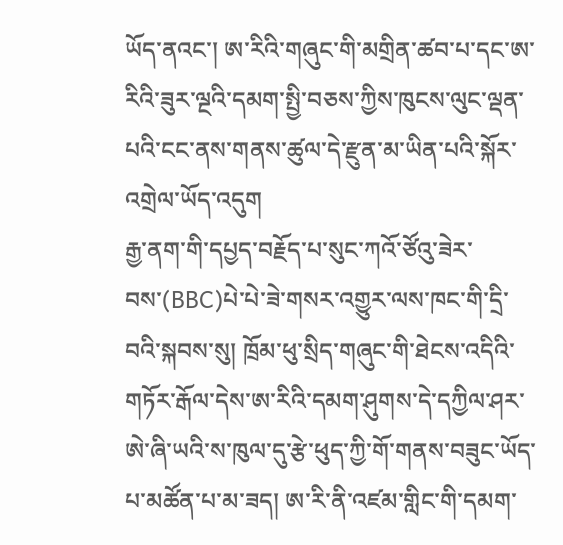ཡོད་ནའང་། ཨ་རིའི་གཞུང་གི་མགྲིན་ཚབ་པ་དང་ཨ་རིའི་ཟུར་ལྔའི་དམག་སྤྱི་བཅས་ཀྱིས་ཁུངས་ལུང་ལྡན་པའི་ངང་ནས་གནས་ཚུལ་དེ་རྫུན་མ་ཡིན་པའི་སྐོར་འགྲེལ་ཡོད་འདུག
རྒྱ་ནག་གི་དཔྱད་བརྗོད་པ་སུང་ཀའོ་ཙོའུ་ཟེར་བས་(BBC)པེ་པེ་ཟེ་གསར་འགྱུར་ལས་ཁང་གི་དྲི་བའི་སྐབས་སུ། ཁྲོམ་ཕུ་སྲིད་གཞུང་གི་ཐེངས་འདིའི་གཏོར་རྒོལ་དེས་ཨ་རིའི་དམག་ཤུགས་དེ་དཀྱིལ་ཤར་ཨེ་ཞི་ཡའི་ས་ཁུལ་དུ་རྩེ་ཕུད་ཀྱི་གོ་གནས་བཟུང་ཡོད་པ་མཚོན་པ་མ་ཟད། ཨ་རི་ནི་འཛམ་གླིང་གི་དམག་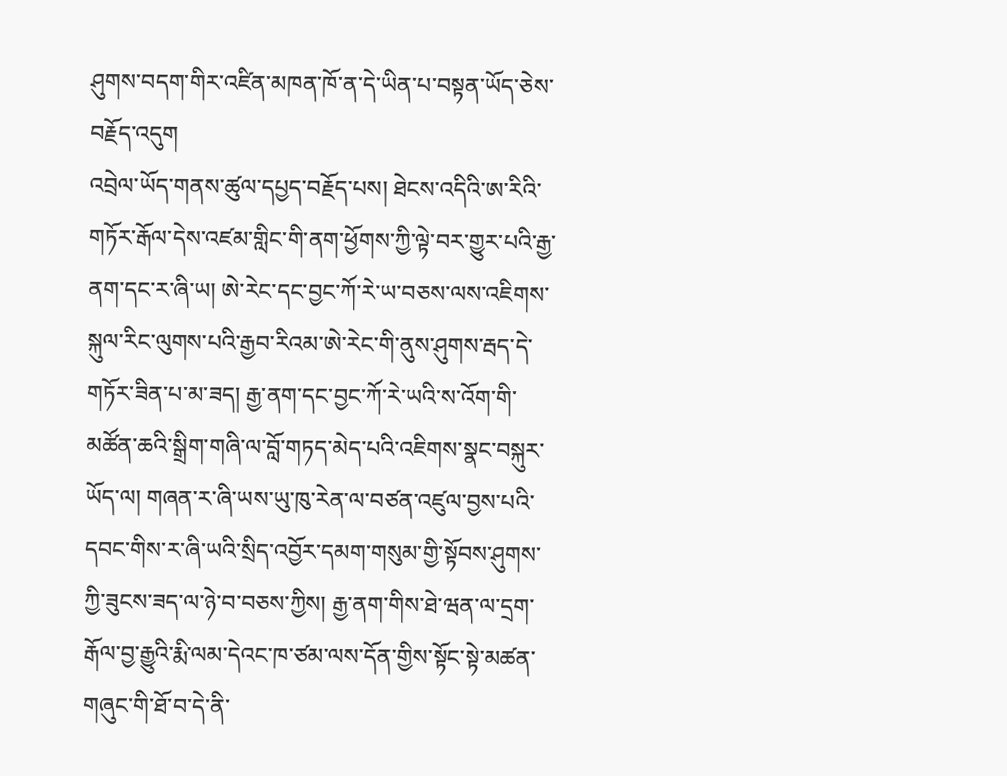ཤུགས་བདག་གིར་འཛིན་མཁན་ཁོ་ན་དེ་ཡིན་པ་བསྟན་ཡོད་ཅེས་བརྗོད་འདུག
འབྲེལ་ཡོད་གནས་ཚུལ་དཔྱད་བརྗོད་པས། ཐེངས་འདིའི་ཨ་རིའི་གཏོར་རྒོལ་དེས་འཛམ་གླིང་གི་ནག་ཕྱོགས་ཀྱི་ལྟེ་བར་གྱུར་པའི་རྒྱ་ནག་དང་ར་ཞི་ཡ། ཨེ་རེང་དང་བྱང་ཀོ་རེ་ཡ་བཅས་ལས་འཇིགས་སྐུལ་རིང་ལུགས་པའི་རྒྱབ་རིའམ་ཨེ་རེང་གི་ནུས་ཤུགས་རྦད་དེ་གཏོར་ཟིན་པ་མ་ཟད། རྒྱ་ནག་དང་བྱང་ཀོ་རེ་ཡའི་ས་འོག་གི་མཚོན་ཆའི་སྒྲིག་གཞི་ལ་བློ་གཏད་མེད་པའི་འཇིགས་སྣང་བསྐུར་ཡོད་ལ། གཞན་ར་ཞི་ཡས་ཡུ་ཁུ་རེན་ལ་བཙན་འཛུལ་བྱས་པའི་དབང་གིས་ར་ཞི་ཡའི་སྲིད་འབྱོར་དམག་གསུམ་གྱི་སྟོབས་ཤུགས་ཀྱི་ཟུངས་ཟད་ལ་ཉེ་བ་བཅས་ཀྱིས། རྒྱ་ནག་གིས་ཐེ་ཝན་ལ་དྲག་རྒོལ་བྱ་རྒྱུའི་རྨི་ལམ་དེའང་ཁ་ཙམ་ལས་དོན་གྱིས་སྟོང་སྟེ་མཚན་གཞུང་གི་ཐོ་བ་དེ་ནི་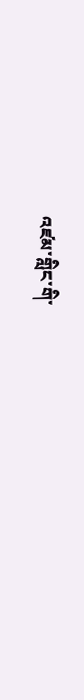འཛམ་གླིང་གི་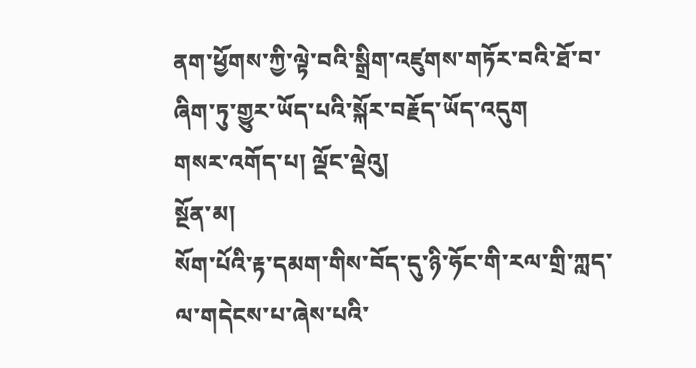ནག་ཕྱོགས་ཀྱི་ལྟེ་བའི་སྒྲིག་འཛུགས་གཏོར་བའི་ཐོ་བ་ཞིག་ཏུ་གྱུར་ཡོད་པའི་སྐོར་བརྗོད་ཡོད་འདུག
གསར་འགོད་པ། ལྡོང་ལྡེའུ།
སྔོན་མ།
སོག་པོའི་རྟ་དམག་གིས་བོད་དུ་ཉི་ཧོང་གི་རལ་གྲི་ཀླད་ལ་གདེངས་པ་ཞེས་པའི་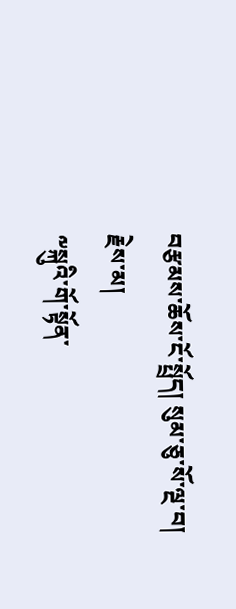བརྩམས་ཆོས་ངོ་སྤྲོད། སུམ་ཅུ་སོ་ལྔ་བ།
རྗེས་མ།
༸སྐུའི་གོ་སྟོན་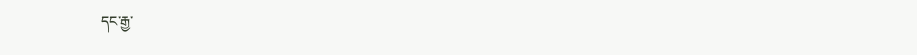དང་རྒྱ་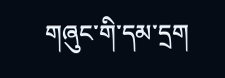གཞུང་གི་དམ་དྲག